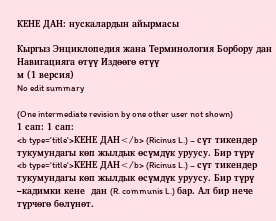КЕНЕ ДАН: нускалардын айырмасы

Кыргыз Энциклопедия жана Терминология Борбору дан
Навигацияга өтүү Издөөгө өтүү
м (1 версия)
No edit summary

(One intermediate revision by one other user not shown)
1 сап: 1 сап:
<b type='title'>КЕНЕ ДАН</b> (Ricinus L.) – сүт тикендер тукумундагы көп жылдык өсүмдүк уруусу. Бир түрү
<b type='title'>КЕНЕ ДАН</b> (Ricinus L.) – сүт тикендер тукумундагы көп жылдык өсүмдүк уруусу. Бир түрү –кадимки кене  дан (R. communis L.) бар. Ал бир нече түрчөгө бөлүнөт.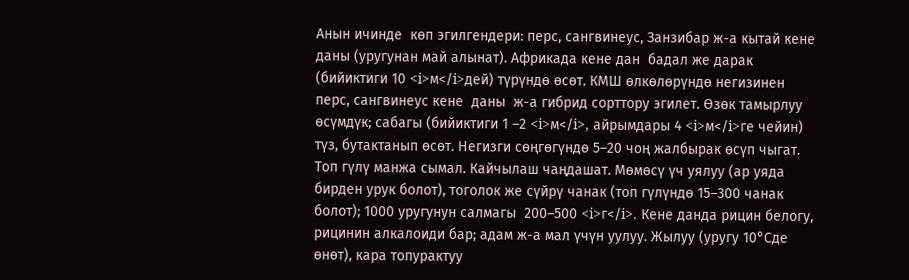Анын ичинде  көп эгилгендери: перс, сангвинеус, Занзибар ж-а кытай кене  даны (уругунан май алынат). Африкада кене дан  бадал же дарак (бийиктиги 10 <i>м</i>дей) түрүндө өсөт. КМШ өлкөлөрүндө негизинен перс, сангвинеус кене  даны  ж-а гибрид сорттору эгилет. Өзөк тамырлуу өсүмдүк; сабагы (бийиктиги 1 –2 <i>м</i>, айрымдары 4 <i>м</i>ге чейин) түз, бутактанып өсөт. Heгизги сөңгөгүндө 5–20 чоң жалбырак өсүп чыгат. Топ гүлү манжа сымал. Кайчылаш чаңдашат. Мөмөсү үч уялуу (ар уяда бирден урук болот), тоголок же сүйрү чанак (топ гүлүндө 15–300 чанак болот); 1000 уругунун салмагы  200–500 <i>г</i>. Кене данда рицин белогу, рицинин алкалоиди бар; адам ж-а мал үчүн уулуу. Жылуу (уругу 10°Сде өнөт), кара топурактуу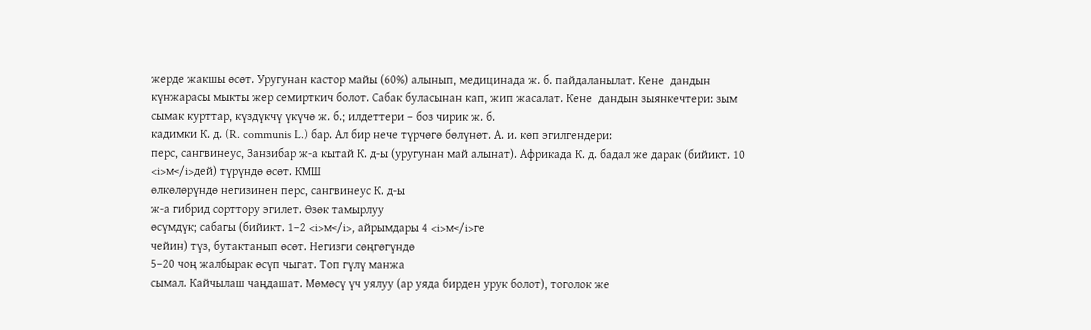жерде жакшы өсөт. Уругунан кастор майы (60%) алынып, медицинада ж. б. пайдаланылат. Кене  дандын күнжарасы мыкты жер семирткич болот. Сабак буласынан кап, жип жасалат. Кене  дандын зыянкечтери: зым сымак курттар, күздүкчү үкүчө ж. б.; илдеттери – боз чирик ж. б.
кадимки К. д. (R. communis L.) бар. Ал бир нече түрчөгө бөлүнөт. А. и. көп эгилгендери:
перс, сангвинеус, Занзибар ж-а кытай К. д-ы (уругунан май алынат). Африкада К. д. бадал же дарак (бийикт. 10 <i>м</i>дей) түрүндө өсөт. КМШ
өлкөлөрүндө негизинен перс, сангвинеус К. д-ы
ж-а гибрид сорттору эгилет. Өзөк тамырлуу
өсүмдүк; сабагы (бийикт. 1–2 <i>м</i>, айрымдары 4 <i>м</i>ге
чейин) түз, бутактанып өсөт. Heгизги сөңгөгүндө
5–20 чоң жалбырак өсүп чыгат. Топ гүлү манжа
сымал. Кайчылаш чаңдашат. Мөмөсү үч уялуу (ар уяда бирден урук болот), тоголок же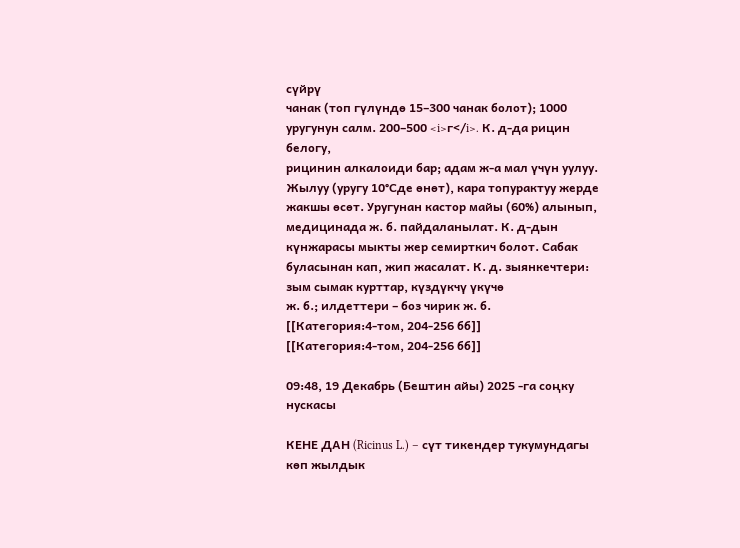сүйрү
чанак (топ гүлүндө 15–300 чанак болот); 1000
уругунун салм. 200–500 <i>г</i>. К. д-да рицин белогу,
рицинин алкалоиди бар; адам ж-а мал үчүн уулуу. Жылуу (уругу 10°Сде өнөт), кара топурактуу жерде жакшы өсөт. Уругунан кастор майы (60%) алынып, медицинада ж. б. пайдаланылат. К. д-дын күнжарасы мыкты жер семирткич болот. Сабак буласынан кап, жип жасалат. К. д. зыянкечтери: зым сымак курттар, күздүкчү үкүчө
ж. б.; илдеттери – боз чирик ж. б.
[[Категория:4-том, 204-256 бб]]
[[Категория:4-том, 204-256 бб]]

09:48, 19 Декабрь (Бештин айы) 2025 -га соңку нускасы

КЕНЕ ДАН (Ricinus L.) – сүт тикендер тукумундагы көп жылдык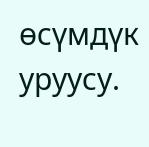өсүмдүк уруусу.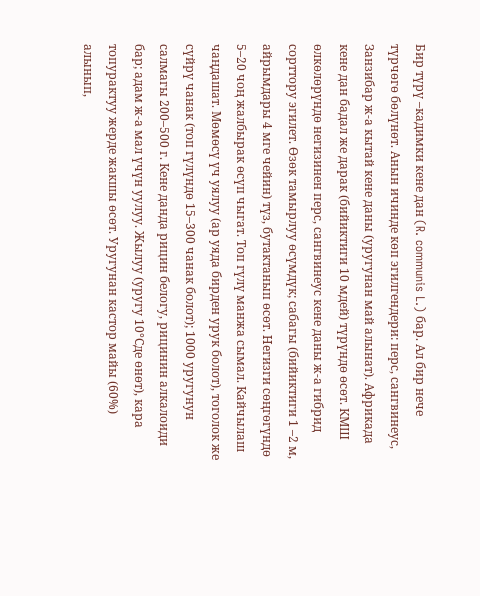Бир түрү –кадимки кене дан (R. communis L.) бар. Ал бир нече түрчөгө бөлүнөт. Анын ичинде көп эгилгендери: перс, сангвинеус, Занзибар ж-а кытай кене даны (уругунан май алынат). Африкада кене дан бадал же дарак (бийиктиги 10 мдей) түрүндө өсөт. КМШ өлкөлөрүндө негизинен перс, сангвинеус кене даны ж-а гибрид сорттору эгилет. Өзөк тамырлуу өсүмдүк; сабагы (бийиктиги 1 –2 м, айрымдары 4 мге чейин) түз, бутактанып өсөт. Heгизги сөңгөгүндө 5–20 чоң жалбырак өсүп чыгат. Топ гүлү манжа сымал. Кайчылаш чаңдашат. Мөмөсү үч уялуу (ар уяда бирден урук болот), тоголок же сүйрү чанак (топ гүлүндө 15–300 чанак болот); 1000 уругунун салмагы 200–500 г. Кене данда рицин белогу, рицинин алкалоиди бар; адам ж-а мал үчүн уулуу. Жылуу (уругу 10°Сде өнөт), кара топурактуу жерде жакшы өсөт. Уругунан кастор майы (60%) алынып,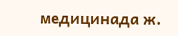медицинада ж.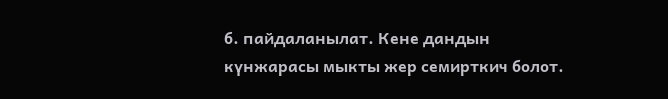б. пайдаланылат. Кене дандын күнжарасы мыкты жер семирткич болот.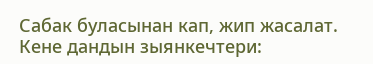Сабак буласынан кап, жип жасалат. Кене дандын зыянкечтери: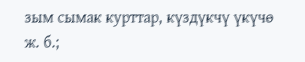зым сымак курттар, күздүкчү үкүчө ж. б.;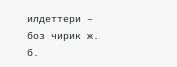илдеттери – боз чирик ж. б.